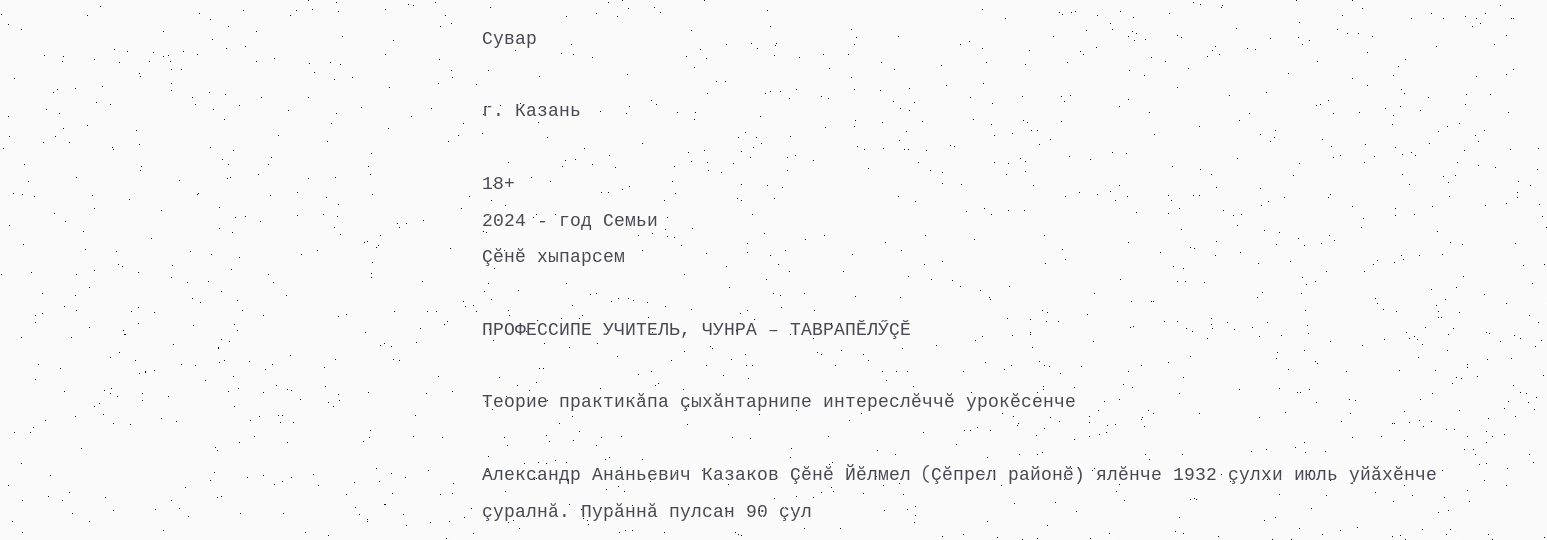Сувар

г. Казань

18+
2024 - год Семьи
Çӗнӗ хыпарсем

ПРОФЕССИПЕ УЧИТЕЛЬ, ЧУНРА – ТАВРАПӖЛӲÇӖ

Теорие практикăпа çыхăнтарнипе интереслӗччӗ урокӗсенче

Александр Ананьевич Казаков Çӗнӗ Йӗлмел (Çӗпрел районӗ) ялӗнче 1932 çулхи июль уйăхӗнче çуралнă. Пурăннă пулсан 90 çул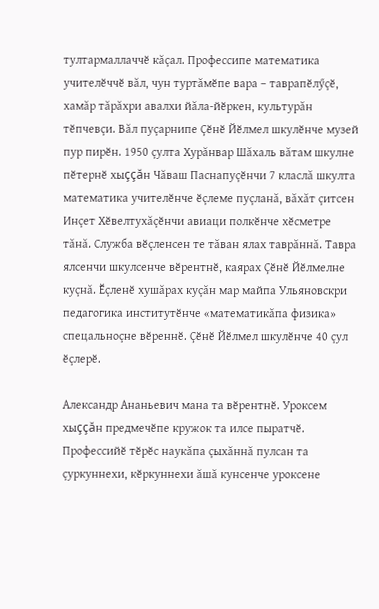тултармаллаччӗ кăçал. Профессипе математика учителӗччӗ вăл, чун туртăмӗпе вара – таврапӗлӳçӗ, хамăр тăрăхри авалхи йăла-йӗркен, культурăн тӗпчевçи. Вăл пуçарнипе Çӗнӗ Йӗлмел шкулӗнче музей пур пирӗн. 1950 çулта Хурăнвар Шăхаль вăтам шкулне пӗтернӗ хыççăн Чăваш Паснапуçӗнчи 7 класлă шкулта математика учителӗнче ӗçлеме пуçланă, вăхăт çитсен Инçет Хӗвелтухăçӗнчи авиаци полкӗнче хӗсметре тăнă. Служба вӗçленсен те тăван ялах таврăннă. Тавра ялсенчи шкулсенче вӗрентнӗ, каярах Çӗнӗ Йӗлмелне куçнă. Ӗçленӗ хушăрах куçăн мар майпа Ульяновскри педагогика институтӗнче «математикăпа физика» спецальноçне вӗреннӗ. Çӗнӗ Йӗлмел шкулӗнче 40 çул ӗçлерӗ.

Александр Ананьевич мана та вӗрентнӗ. Уроксем хыççăн предмечӗпе кружок та илсе пыратчӗ. Профессийӗ тӗрӗс наукăпа çыхăннă пулсан та çуркуннехи, кӗркуннехи ăшă кунсенче уроксене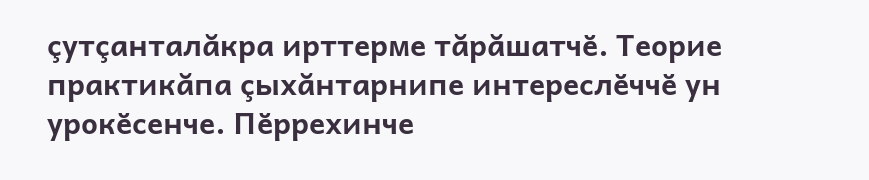çутçанталăкра ирттерме тăрăшатчӗ. Теорие практикăпа çыхăнтарнипе интереслӗччӗ ун урокӗсенче. Пӗррехинче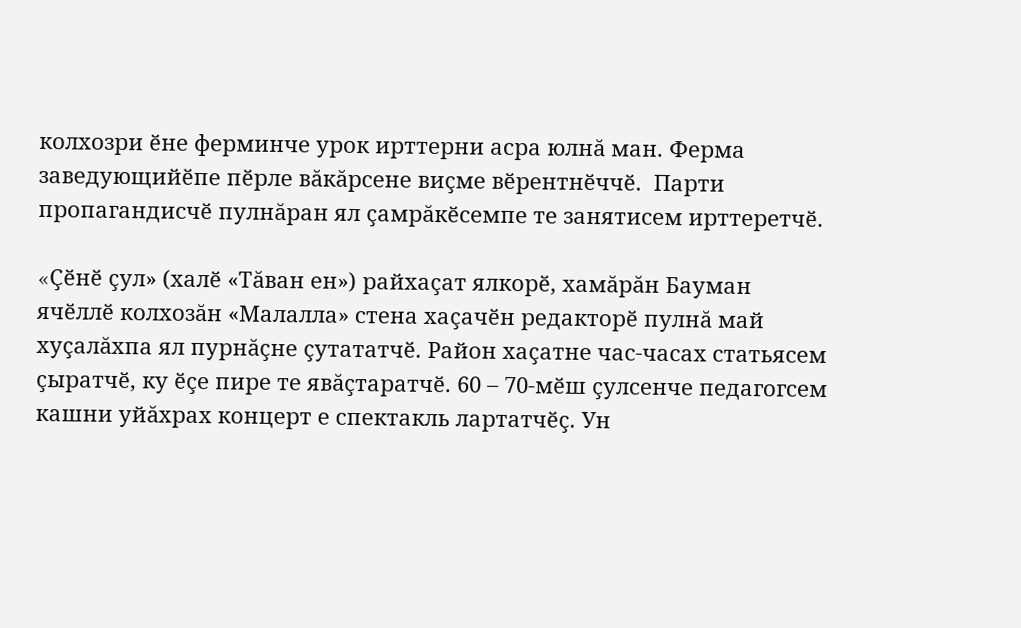колхозри ӗне ферминче урок ирттерни асра юлнă ман. Ферма заведующийӗпе пӗрле вăкăрсене виçме вӗрентнӗччӗ.  Парти пропагандисчӗ пулнăран ял çамрăкӗсемпе те занятисем ирттеретчӗ.

«Çӗнӗ çул» (халӗ «Тăван ен») райхаçат ялкорӗ, хамăрăн Бауман ячӗллӗ колхозăн «Малалла» стена хаçачӗн редакторӗ пулнă май хуçалăхпа ял пурнăçне çутататчӗ. Район хаçатне час-часах статьясем çыратчӗ, ку ӗçе пире те явăçтаратчӗ. 60 – 70-мӗш çулсенче педагогсем кашни уйăхрах концерт е спектакль лартатчӗç. Ун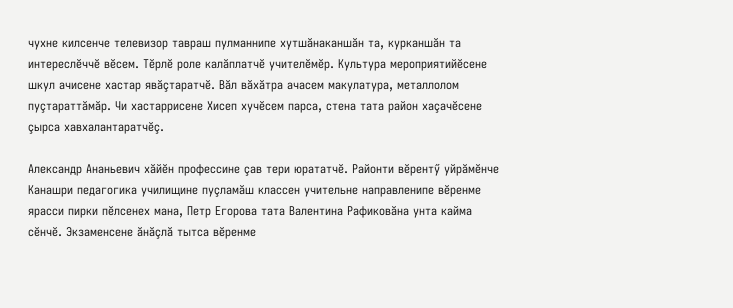чухне килсенче телевизор тавраш пулманнипе хутшăнаканшăн та, курканшăн та интереслӗччӗ вӗсем. Тӗрлӗ роле калăплатчӗ учителӗмӗр. Культура мероприятийӗсене шкул ачисене хастар явăçтаратчӗ. Вăл вăхăтра ачасем макулатура, металлолом пуçтараттăмăр. Чи хастаррисене Хисеп хучӗсем парса, стена тата район хаçачӗсене çырса хавхалантаратчӗç.

Александр Ананьевич хăйӗн профессине çав тери юрататчӗ. Районти вӗрентӳ уйрăмӗнче Канашри педагогика училищине пуçламăш классен учительне направленипе вӗренме ярасси пирки пӗлсенех мана, Петр Егорова тата Валентина Рафиковăна унта кайма сӗнчӗ. Экзаменсене ăнăçлă тытса вӗренме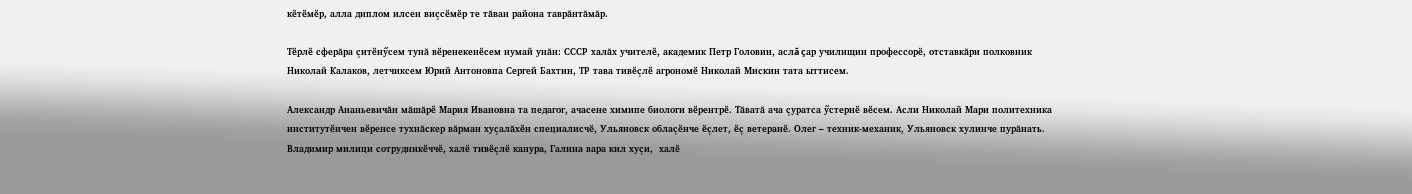кӗтӗмӗр, алла диплом илсен виçсӗмӗр те тăван района таврăнтăмăр.

Тӗрлӗ сферăра çитӗнӳсем тунă вӗренекенӗсем нумай унăн: СССР халăх учителӗ, академик Петр Головин, аслă çар училищин профессорӗ, отставкăри полковник Николай Калаков, летчиксем Юрий Антоновпа Сергей Бахтин, ТР тава тивӗçлӗ агрономӗ Николай Мискин тата ыттисем.

Александр Ананьевичăн мăшăрӗ Мария Ивановна та педагог, ачасене химипе биологи вӗрентрӗ. Тăватă ача çуратса ӳстернӗ вӗсем. Асли Николай Мари политехника институтӗнчен вӗренсе тухнăскер вăрман хуçалăхӗн специалисчӗ, Ульяновск облаçӗнче ӗçлет, ӗç ветеранӗ. Олег – техник-механик, Ульяновск хулинче пурăнать. Владимир милици сотрудникӗччӗ, халӗ тивӗçлӗ канура, Галина вара кил хуçи,  халӗ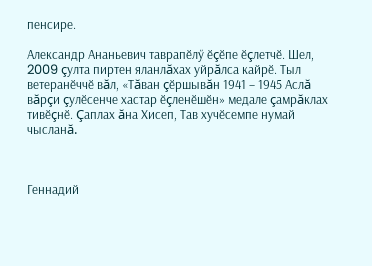пенсире.

Александр Ананьевич таврапӗлӳ ӗçӗпе ӗçлетчӗ. Шел, 2009 çулта пиртен яланлăхах уйрăлса кайрӗ. Тыл ветеранӗччӗ вăл, «Тăван çӗршывăн 1941 – 1945 Аслă вăрçи çулӗсенче хастар ӗçленӗшӗн» медале çамрăклах тивӗçнӗ. Çаплах ăна Хисеп, Тав хучӗсемпе нумай чысланă.



Геннадий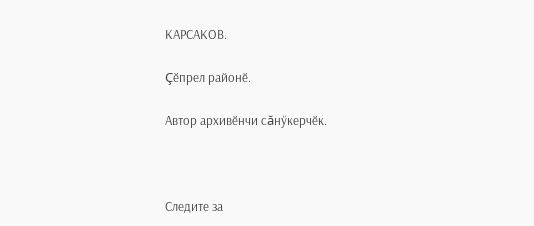КАРСАКОВ.

Çӗпрел районӗ.

Автор архивӗнчи сăнӳкерчӗк.



Следите за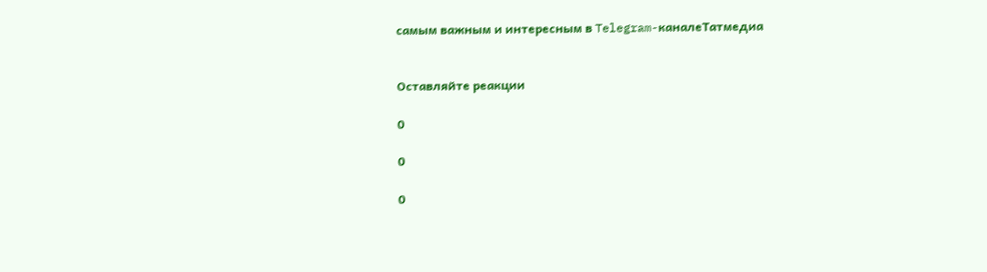самым важным и интересным в Telegram-каналеТатмедиа


Оставляйте реакции

0

0

0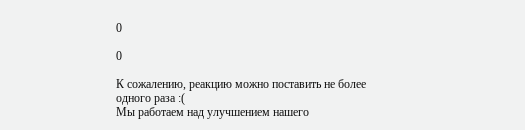0

0

К сожалению, реакцию можно поставить не более одного раза :(
Мы работаем над улучшением нашего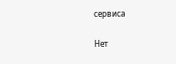сервиса

Нет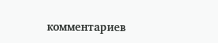комментариев